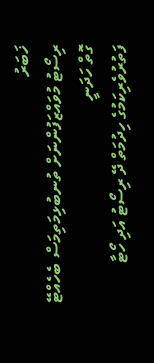ޚަބަރު
ރިސޯޓު މުވައްޒަފުންނަށް ތުނބުޅިމަތިމަސް ބެހެއްޓޭ ގޮތް ހަދަނީ
ފަތުރުވެރިކަމުގެ ހިދުމަތް ދޭ ރިސޯޓު އަދި ހޯޓާ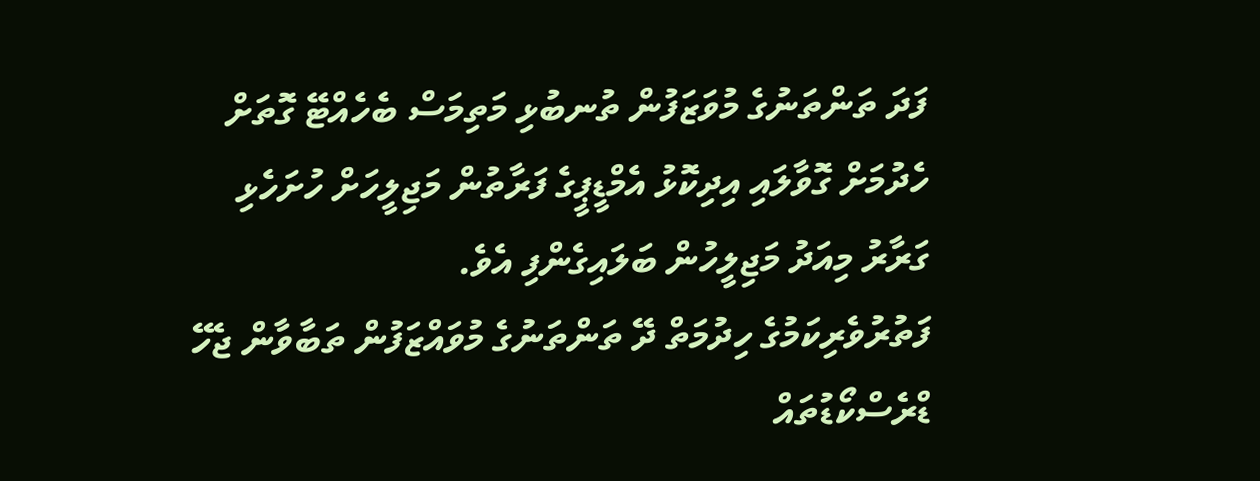ފަދަ ތަންތަނުގެ މުވަޒަފުން ތުނބުޅި މަތިމަސް ބެހެއްޓޭ ގޮތަށް ހެދުމަށް ގޮވާލައި އިދިކޮޅު އެމްޑީޕީގެ ފަރާތުން މަޖިލީހަށް ހުށަހެޅި ގަރާރު މިއަދު މަޖިލީހުން ބަލައިގެންފި އެވެ.
ފަތުރުވެރިކަމުގެ ހިދުމަތް ދޭ ތަންތަނުގެ މުވައްޒަފުން ތަބާވާން ޖެހޭ ޑްރެސްކޯޑުތައް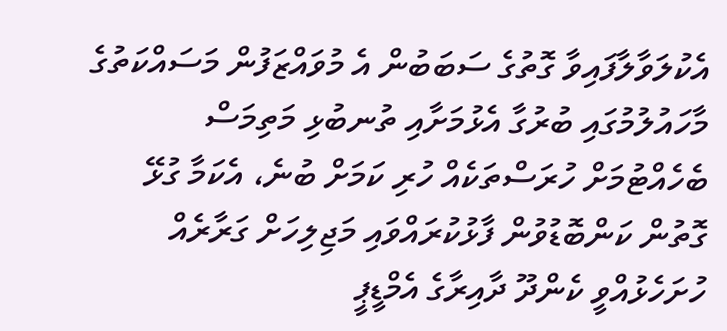އެކުލަވާލާފައިވާ ގޮތުގެ ސަބަބުން އެ މުވައްޒަފުން މަސައްކަތުގެ މާހައުލުމުގައި ބުރުގާ އެޅުމަށާއި ތުނބުޅި މަތިމަސް ބެހެއްޓުމަށް ހުރަސްތަކެއް ހުރި ކަމަށް ބުނެ، އެކަމާ ގުޅޭ ގޮތުން ކަންބޮޑުވުން ފާޅުކުރައްވައި މަޖިލިހަށް ގަރާރެއް ހުށަހެޅުއްވީ ކެންދޫ ދާއިރާގެ އެމްޑީޕީ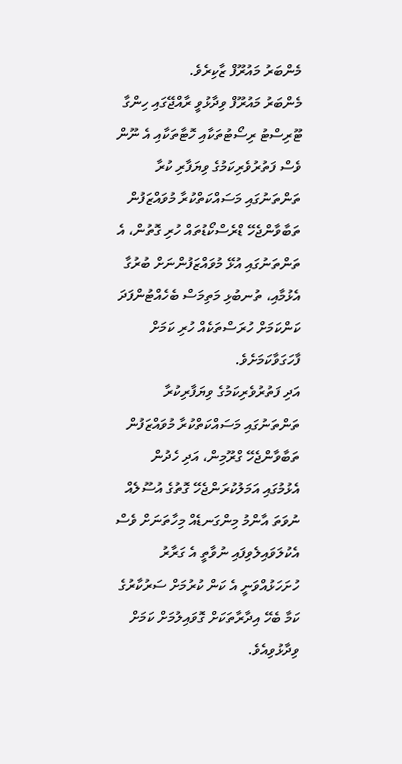މެންބަރު މައުރޫފް ޒާކިރެވެ.
މެންބަރު މައުރޫފް ވިދާޅުވީ ރާއްޖޭގައި ހިންގާ ޓޫރިސްޓު ރިސޯޓުތަކާއި ހޮޓާތަކާއި އެ ނޫން ވެސް ފަތުރުވެރިކަމުގެ ވިޔަފާރި ކުރާ ތަންތަނުގައި މަސައްކަތްކުރާ މުވައްޒަފުން ތަބާވާންޖެހޭ ޑްރެސްކޯޑުތައް ހުރި ގޮތުން، އެ ތަންތަނުގައި އުޅޭ މުވައްޒަފުންނަށް ބުރުގާ އެޅުމާއި، ތުނބުޅި މަތިމަސް ބެހެއްޓުންފަދަ ކަންކަމަށް ހުރަސްތަކެއް ހުރި ކަމަށް ފާހަގަވާކަމަށެވެ.
އަދި ފަތުރުވެރިކަމުގެ ވިޔަފާރިކުރާ ތަންތަނުގައި މަސައްކަތްކުރާ މުވައްޒަފުން ތަބާވާންޖެހޭ ގްރޫމިން، އަދި ހެދުން އެޅުމުގައި އަމަލުކުރަންޖެހޭ ގޮތުގެ އުސޫލެއް ނުވަތަ އާންމު މިންގަނޑެއް މިހާތަނަށް ވެސް އެކުލަވައިލެވިފައި ނުވާތީ އެ ގަރާރު ހުށަހަޅުއްވަނީ އެ ކަން ކުރުމަށް ސަރުކާރުގެ ކަމާ ބެހޭ އިދާރާތަކަށް ގޮވައިލުމަށް ކަމަށް ވިދާޅުވިއެވެ.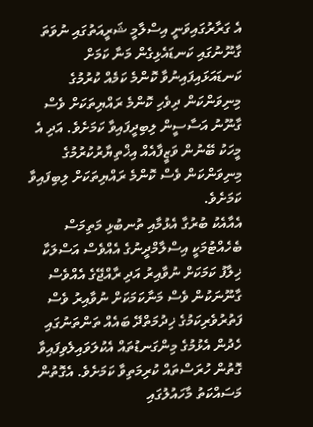އެ ގަރާރުގައިވަނީ އިސްލާމީ ޝަރީއަތުގައި ނުވަތަ ގާނޫނުގައި ކަނޑައެޅިގެން މަނާ ކަމަށް ކަނޑައަޅައިފައިނުވާ ކޮންމެ ކަމެއް ކުރުމުގެ މިނިވަންކަން ދިވެހި ކޮންމެ ރައްޔިތަކަށް ވެސް ގާނޫނު އަސާސީން ލިބިދީފައިވާ ކަމަށެވެ. އަދި އެ މީހަކު ބޭނުން ވަޒީފާއެއް އިޚްތިޔާރުކުރުމުގެ މިނިވަންކަން ވެސް ކޮންމެ ރައްޔިތަކަށް ލިބިފައިވާ ކަމަށެވެ.
އެއާއެކު ބުރުގާ އެޅުމާއި ތުނބުޅި މަތިމަސް ބެހެއްޓުމަކީ އިސްލާމްދީނުގެ އެއްވެސް އަސްލަކާ ޚިލާފު ކަމަކަށް ނުވާއިރު އަދި ރާއްޖޭގެ އެއްވެސް ގާނޫނަކުން ވެސް މަނާކަމަކަށް ނުވާއިރު ވެސް ފަތުރުވެރިކަމުގެ ޚިދުމަތްދޭ ބައެއް ތަންތަނުގައި ހެދުން އެޅުމުގެ މިންގަނޑުތައް އެކުލަވައިލެވިފައިވާ ގޮތުން ހުރަސްތައް ކުރިމަތިވާ ކަމަށެވެ. އެގޮތުން މަސައްކަތު މާހައުލުގައި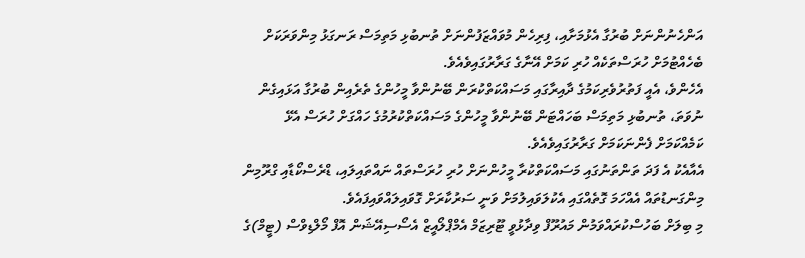އަންހެނުންނަށް ބުރުގާ އެޅުމަށާއި، ފިރިހެން މުވައްޒަފުންނަށް ތުނބުޅި މަތިމަސް ރަނގަޅު މިންވަރަކަށް ބެހެއްޓުމަށް ހުރަސްތަކެއް ހުރި ކަމަށް އޭނާގެ ގަރާރުގައިވެއެވެ.
އެހެންވެ، އެއީ ފަތުރުވެރިކަމުގެ ދާއިރާގައި މަސައްކަތްކުރަން ބޭނުންވާ މީހުންގެ ތެރެއިން ބުރުގާ އަޅައިގެން ނުވަތަ، ތުނބުޅި މަތިމަސް ބަހައްޓަން ބޭނުންވާ މީހުންގެ މަސައްކަތްކުރުމުގެ ހައްގަށް ހުރަސް އެޅޭ ކަމެއްކަމަށް ފެންނަކަމަށް ގަރާރުގައިވެއެވެ.
އެއާއެކު އެ ފަދަ ތަންތަނުގައި މަސައްކަތްކުރާ މީހުންނަށް ހުރި ހުރަސްތައް ނައްތައިލައި، ޑްރެސްކޯޑާއި ގްރޫމިން މިންގަނޑުތައް އެއްހަމަ ގޮތެއްގައި އެކުލަވައިލުމަށް ވަނީ ސަރުކާރަށް ގޮވައިލައްވައިފައެވެ.
މި ބިލަށް ބަހުސްކުރައްވަމުން މައުރޫފް ވިދާޅުވީ ޓޫރިޒަމް އެމްޕްލޯއީޒް އެސޯސިއޭޝަން އޮފް މޯލްޑިވްސް (ޓީމް)ގެ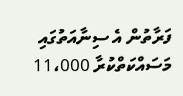ފަރާތުން އެ ސިނާއަތުގައި މަސައްކަތްކުރާ 11،000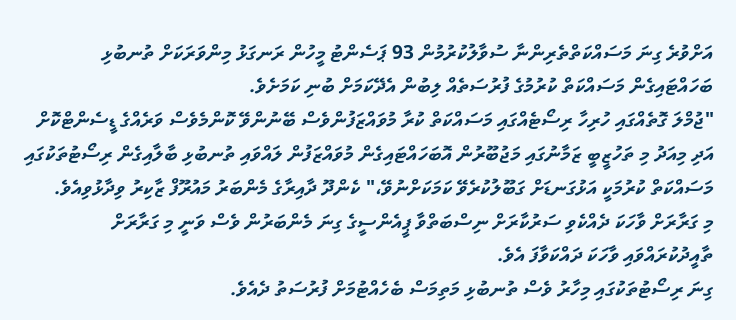އަށްވުރެ ގިނަ މަސައްކަތްތެރިންނާ ސުވާލުކުރުމުން 93 ޕަސެންޓު މީހުން ރަނގަޅު މިންވަރަކަށް ތުނބުޅި ބަހައްޓައިގެން މަސައްކަތް ކުރުމުގެ ފުރުސަތެއް ލިބުން އެދޭކަމަށް ބުނި ކަމަށެވެ.
"ޖުމްލަ ގޮތެއްގައި ހުރިހާ ރިސޯޓެއްގައި މަސައްކަތް ކުރާ މުވައްޒަފުންވެސް ބޭނުންވޭ ކޮންމެވެސް ވަރެއްގެ ޑީސެންޓްކޮށް އަދި މިއަދު މި ތަހުޒީބީ ޒަމާނުގައި މަޖުބޫރުން އޮބަހައްޓައިގެން މުވައްޒަފުން ލައްވައި ތުނބުޅި ބާލާއިގެން ރިސޯޓުތަކުގައި މަސައްކަތް ކުރުމަކީ އަޅުގަނޑަށް ގަބޫލުކުރެވޭ ކަމަކަށްނުވޭ،" ކެންދޫ ދާއިރާގެ މެންބަރު މައުރޫފް ޒާކިރު ވިދާޅުވިއެވެ.
މި ގަރާރަށް ވާހަކަ ދެއްކެވި ސަރުކާރަށް ނިސްބަތްވާ ޕީއެންސީގެ ގިނަ މެންބަރުން ވެސް ވަނީ މި ގަރާރަށް ތާއީދުކުރައްވައި ވާހަކަ ދައްކަވާފަ އެވެ.
ގިނަ ރިސޯޓުތަކުގައި މިހާރު ވެސް ތުނބުޅި މަތިމަސް ބެހެއްޓުމަށް ފުރުސަތު ދެއެވެ.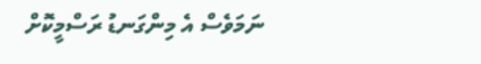ނަމަވެސް އެ މިންގަނޑު ރަސްމީކޮށް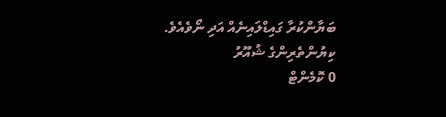ބަޔާންކުރާ ގައިޑްލައިނެއް އަދި ނޯވެއެވެ.
ކިޔުންތެރިންގެ ޝުއޫރު
0 ކޮމެންޓް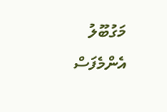މަގުބޫލު
އެންމެފަސް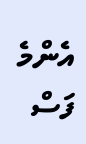އެންމެ ފަސް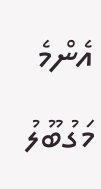އެންމެ މަގުބޫލު